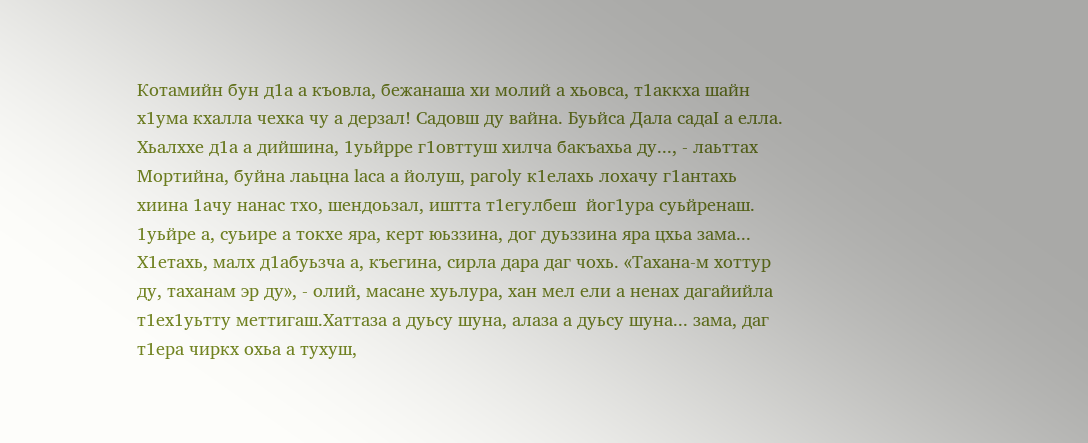Котамийн бун д1а а къовла, бежанаша хи молий а хьовса, т1аккха шайн х1ума кхалла чехка чу а дерзал! Садовш ду вайна. Буьйса Дала садаI а елла. Хьалххе д1а а дийшина, 1уьйрре г1овттуш хилча бакъахьа ду..., - лаьттах Мортийна, буйна лаьцна laca а йолуш, paгоly к1елахь лохачу г1антахь хиина 1ачу нанас тхо, шендоьзал, иштта т1егулбеш  йог1ура суьйренаш. 1уьйре а, суьире а токхе яра, керт юьззина, дог дуьззина яра цхьа зама... Х1етахь, малх д1абуьзча а, къегина, сирла дара даг чохь. «Тахана-м хоттур ду, таханам эр ду», - олий, масане хуьлура, хан мел ели а ненах дагайийла т1ех1уьтту меттигаш.Хаттаза а дуьсу шуна, алаза а дуьсу шуна... зама, даг т1ера чиркх охьа а тухуш,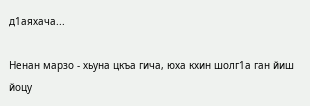д1аяхача...

Ненан марзо - хьуна цкъа гича, юха кхин шолг1а ган йиш йоцу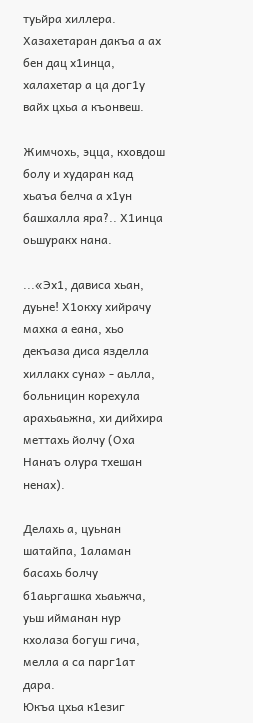туьйра хиллера. Хазахетаран дакъа а ах бен дац х1инца, халахетар а ца дог1у вайх цхьа а къонвеш.

Жимчохь, эцца, кховдош болу и хударан кад хьаъа белча а х1ун башхалла яра?.. Х1инца оьшуракх нана.

...«Эх1, дависа хьан, дуьне! Х1окху хийрачу махка а еана, хьо декъаза диса язделла хиллакх суна» - аьлла, больницин корехула арахьаьжна, хи дийхира меттахь йолчу (Оха Нанаъ олура тхешан ненах).

Делахь а, цуьнан шатайпа, 1аламан басахь болчу б1аьргашка хьаьжча, уьш ийманан нур кхолаза богуш гича, мелла а са парг1ат дара.
Юкъа цхьа к1езиг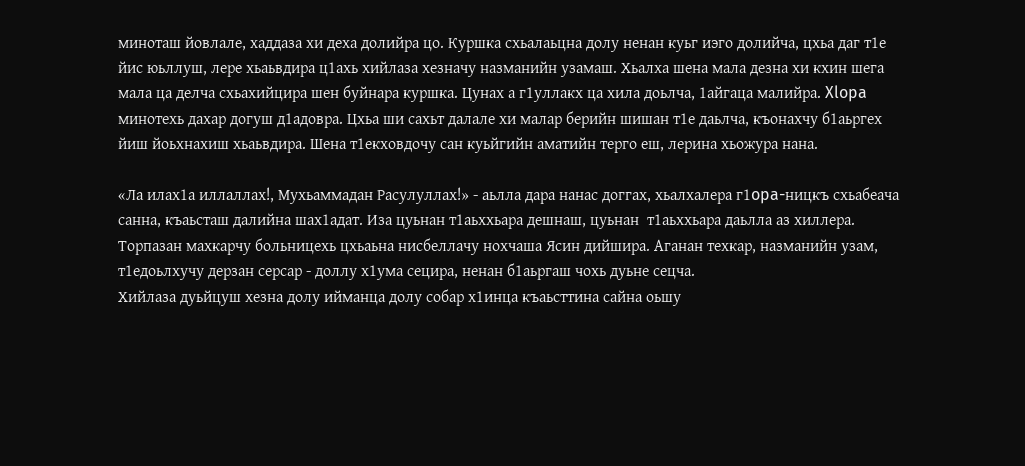миноташ йовлале, хаддаза хи деха долийра цо. Куршка схьалаьцна долу ненан куьг иэго долийча, цхьа даг т1е йис юьллуш, лере хьаьвдира ц1ахь хийлаза хезначу назманийн узамаш. Хьалха шена мала дезна хи кхин шега мала ца делча схьахийцира шен буйнара куршка. Цунах а г1уллакх ца хила доьлча, 1айгаца малийра. Xlopa минотехь дахар догуш д1адовра. Цхьа ши сахьт далале хи малар берийн шишан т1е даьлча, къонахчу б1аьргех йиш йоьхнахиш хьаьвдира. Шена т1екховдочу сан куьйгийн аматийн терго еш, лерина хьожура нана.

«Ла илах1а иллаллах!, Мухьаммадан Расулуллах!» - аьлла дара нанас доггах, хьалхалера г1opa-ницкъ схьабеача санна, къаьсташ далийна шах1адат. Иза цуьнан т1аьххьара дешнаш, цуьнан  т1аьххьара даьлла аз хиллера. Торпазан махкарчу больницехь цхьаьна нисбеллачу нохчаша Ясин дийшира. Аганан техкар, назманийн узам, т1едоьлхучу дерзан серсар - доллу х1ума сецира, ненан б1аьргаш чохь дуьне сецча.
Хийлаза дуьйцуш хезна долу ийманца долу собар х1инца къаьсттина сайна оьшу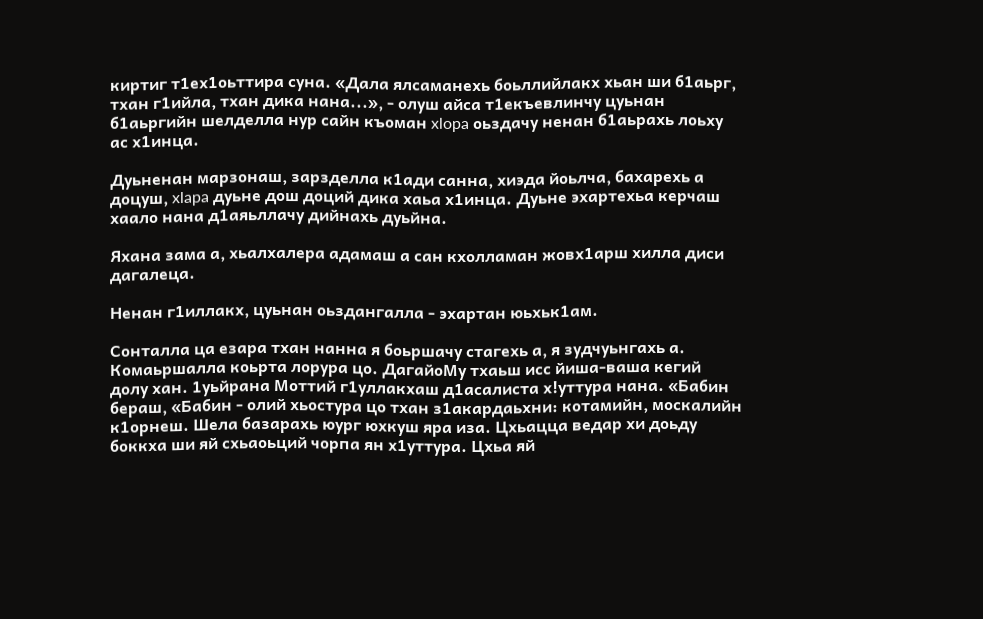киртиг т1ех1оьттира суна. «Дала ялсаманехь боьллийлакх хьан ши б1аьрг, тхан г1ийла, тхан дика нана...», - олуш айса т1екъевлинчу цуьнан б1аьргийн шелделла нур сайн къоман xlopa оьздачу ненан б1аьрахь лоьху ас х1инца.

Дуьненан марзонаш, зарзделла к1ади санна, хиэда йоьлча, бахарехь а доцуш, xlapa дуьне дош доций дика хаьа х1инца. Дуьне эхартехьа керчаш хаало нана д1аяьллачу дийнахь дуьйна.

Яхана зама а, хьалхалера адамаш а сан кхолламан жовх1арш хилла диси дагалеца.

Ненан г1иллакх, цуьнан оьздангалла - эхартан юьхьк1ам.

Сонталла ца езара тхан нанна я боьршачу стагехь а, я зудчуьнгахь а. Комаьршалла коьрта лорура цо. ДагайоМу тхаьш исс йиша-ваша кегий долу хан. 1уьйрана Моттий г1уллакхаш д1асалиста х!уттура нана. «Бабин бераш, «Бабин - олий хьостура цо тхан з1акардаьхни: котамийн, москалийн к1орнеш. Шела базарахь юург юхкуш яра иза. Цхьацца ведар хи доьду боккха ши яй схьаоьций чорпа ян х1уттура. Цхьа яй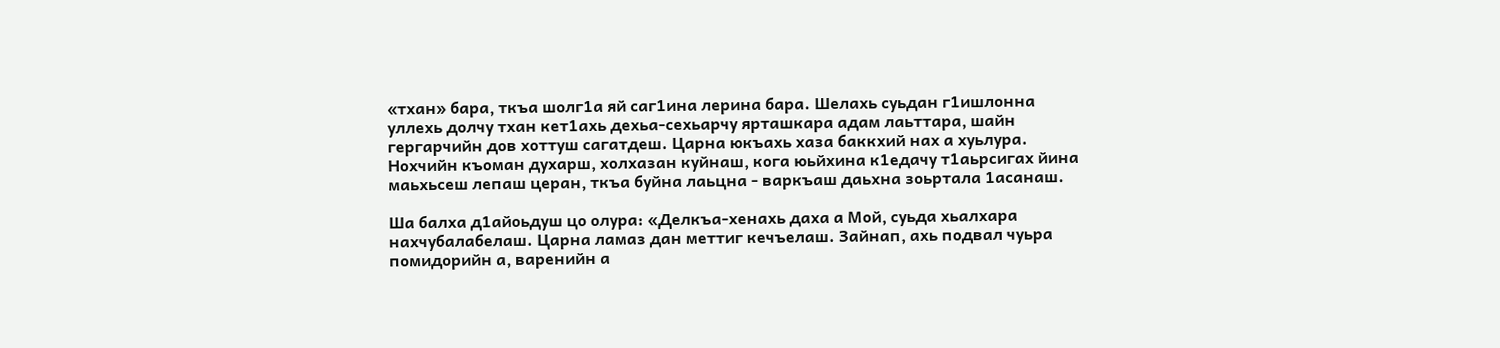«тхан» бара, ткъа шолг1а яй саг1ина лерина бара. Шелахь суьдан г1ишлонна уллехь долчу тхан кет1ахь дехьа-сехьарчу ярташкара адам лаьттара, шайн гергарчийн дов хоттуш сагатдеш. Царна юкъахь хаза баккхий нах а хуьлура. Нохчийн къоман духарш, холхазан куйнаш, кога юьйхина к1едачу т1аьрсигах йина маьхьсеш лепаш церан, ткъа буйна лаьцна - варкъаш даьхна зоьртала 1асанаш.

Ша балха д1айоьдуш цо олура: «Делкъа-хенахь даха а Мой, суьда хьалхара нахчубалабелаш. Царна ламаз дан меттиг кечъелаш. Зайнап, ахь подвал чуьра помидорийн а, варенийн а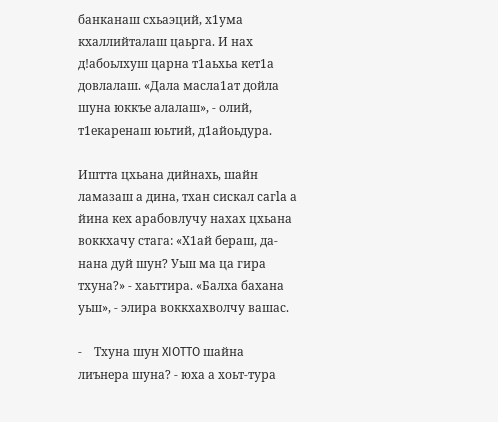банканаш схьаэций, х1ума кхаллийталаш цаьрга. И нах д!абоьлхуш царна т1аьхьа кет1а довлалаш. «Дала масла1ат дойла шуна юккъе алалаш», - олий, т1екаренаш юьтий, д1айоьдура.

Иштта цхьана дийнахь, шайн ламазаш а дина, тхан сискал caгla а йина кех арабовлучу нахах цхьана воккхачу стага: «Х1ай бераш, да-нана дуй шун? Уьш ма ца гира тхуна?» - хаьттира. «Балха бахана уьш», - элира воккхахволчу вашас.

-    Тхуна шун XIOTTO шайна лиънера шуна? - юха а хоьт-тура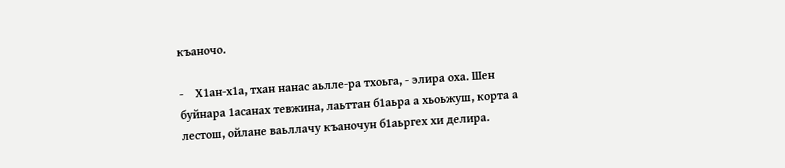къаночо.

-    Х1ан-х1а, тхан нанас аьлле-ра тхоьга, - элира оха. Шен буйнара 1асанах тевжина, лаьттан б1аьра а хьоьжуш, корта а лестош, ойлане ваьллачу къаночун б1аьргех хи делира.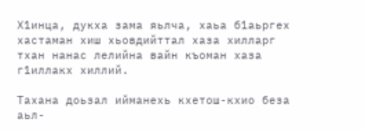Х1инца, дукха зама яьлча, хаьа б1аьргех хастаман хиш хьовдийттал хаза хилларг тхан нанас лелийна вайн къоман хаза г1иллакх хиллий.

Тахана доьзал ийманехь кхетош-кхио беза аьл-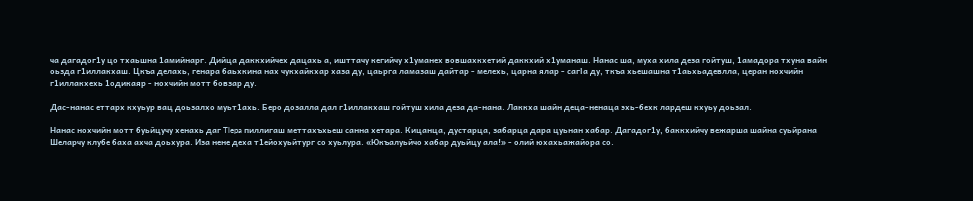ча дагадог1у цо тхаьшна 1амийнарг. Дийца даккхийчех дацахь а, ишттачу кегийчу х1уманех вовшахкхетий даккхий х1уманаш. Нанас ша, муха хила деза гойтуш, 1амадора тхуна вайн оьзда г1иллакхаш. Цкъа делахь, генара баьхкина нах чукхайкхар хаза ду, цаьрга ламазаш дайтар - мелехь, царна ялар - caгla ду, ткъа хьешашна т1аьхьадевлла, церан нохчийн г1иллакхехь 1одикаяр - нохчийн мотт бовзар ду.

Дас-нанас еттарх кхуьур вац доьзалхо муьт1ахь. Беро дозалла дал г1иллакхаш гойтуш хила деза да-нана. Лаккха шайн деца-ненаца эхь-бехк лардеш кхуьу доьзал.

Нанас нохчийн мотт буьйцучу хенахь даг Tlepa пиллигаш меттахъхьеш санна хетара. Кицанца, дустарца, забарца дара цуьнан хабар. Дагадог1у, баккхийчу вежарша шайна суьйрана Шеларчу клубе баха ахча доьхура. Иза нене деха т1ейохуьйтург со хуьлура. «Юкъалуьйчо хабар дуьйцу ала!» - олий юхахьажайора со.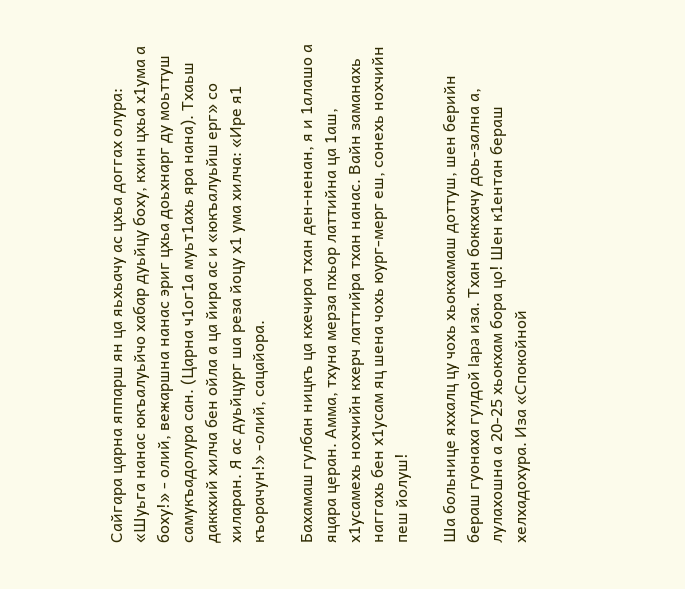Сайгара царна яппарш ян ца яьхьачу ас цхьа доггах олура: «Шуьга нанас юкъалуьйчо хабар дуьйцу боху, кхин цхьа х1ума а боху!» - олий, вежаршна нанас эриг цхьа доьхнарг ду моьттуш самукъадолура сан. (Царна ч1ог1а муьт1ахь яра нана). Тхаьш даккхий хилча бен ойла а ца йира ас и «юкъалуьйш ерг» со хиларан. Я ас дуьйцург ша реза йоцу х1 ума хилча: «Ире я1 къорачун!» -олий, сацайора.

Бахамаш гулбан ницкъ ца кхечира тхан ден-ненан, я и 1алашо а яцара церан. Амма, тхуна мерза пхьор латтийна ца 1аш, х1усамехь нохчийн кхерч латтийра тхан нанас. Вайн заманахь наггахь бен х1усам яц шена чохь юург-мерг еш, сонехь нохчийн пеш йолуш!

Ша больнице яххалц цу чохь хьокхамаш доттуш, шен берийн бераш гуонаха гулдой lapa иза. Тхан боккхачу доь-зална а, лулахошна а 20-25 хьокхам бора цо! Шен к1ентан бераш хелхадохура. Иза «Спокойной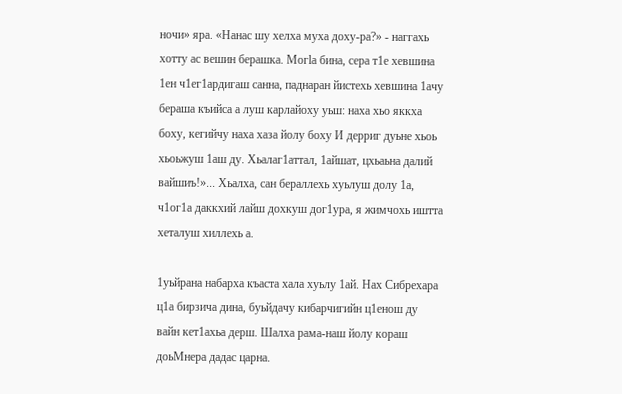ночи» яра. «Нанас шу хелха муха доху-ра?» - наггахь хотту ас вешин берашка. Moгla бина, сера т1е хевшина 1ен ч1ег1ардигаш санна, паднаран йистехь хевшина 1ачу бераша къийса а луш карлайоху уьш: наха хьо яккха боху, кегийчу наха хаза йолу боху И дерриг дуьне хьоь хьоьжуш 1аш ду. Хьалаг1аттал, 1айшат, цхьаьна далий вайшиъ!»... Хьалха, сан бераллехь хуьлуш долу 1а, ч1ог1а даккхий лайш дохкуш дог1ура, я жимчохь иштта хеталуш хиллехь а.

1уьйрана набарха къаста хала хуьлу 1ай. Нах Сибрехара ц1а бирзича дина, буьйдачу кибарчигийн ц1енош ду вайн кет1ахьа дерш. Шалха рама-наш йолу кораш доьМнера дадас царна.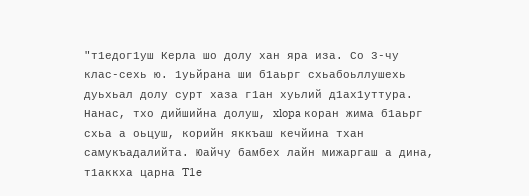"т1едог1уш Керла шо долу хан яра иза. Со 3-чу клас-сехь ю. 1уьйрана ши б1аьрг схьабоьллушехь дуьхьал долу сурт хаза г1ан хуьлий д1ах1уттура. Нанас, тхо дийшийна долуш, xlopa коран жима б1аьрг схьа а оьцуш, корийн яккъаш кечйина тхан самукъадалийта. Юайчу бамбех лайн мижаргаш а дина, т1аккха царна T1e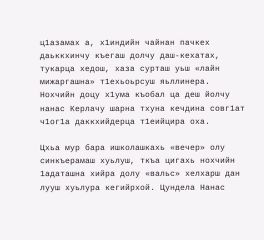ц1азамах а, х1индийн чайнан пачкех даьккхинчу къегаш долчу даш-кехатах, тукарца хедош, хаза сурташ уьш «лайн мижаргашна» т1ехьоьрсуш яьллинера. Нохчийн доцу х1ума къобал ца деш йолчу нанас Керлачу шарна тхуна кечдина совг1ат ч1ог1а даккхийдерца т1еийцира оха.

Цхьа мур бара ишколашкахь «вечер» олу синкъерамаш хуьлуш, ткъа цигахь нохчийн 1адаташна хийра долу «вальс» хелхарш дан лууш хуьлура кегийрхой. Цундела Нанас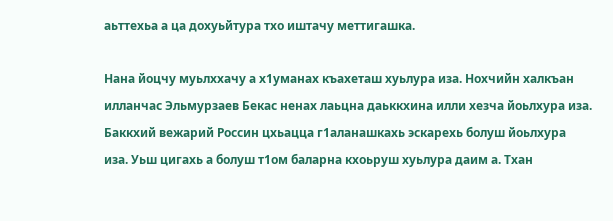аьттехьа а ца дохуьйтура тхо иштачу меттигашка.

Нана йоцчу муьлххачу а х1уманах къахеташ хуьлура иза. Нохчийн халкъан илланчас Эльмурзаев Бекас ненах лаьцна даьккхина илли хезча йоьлхура иза. Баккхий вежарий Россин цхьацца г1аланашкахь эскарехь болуш йоьлхура иза. Уьш цигахь а болуш т1ом баларна кхоьруш хуьлура даим а. Тхан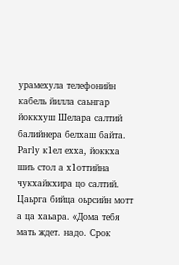урамехула телефонийн кабель йилла саьнгар йоккхуш Шелара салтий балийнера белхаш байта. Paгly к1ел ехха, йоккха шиъ стол а х1оттийна чукхайкхира цо салтий. Цаьрга бийца оьрсийн мотт а ца хаьара. «Дома тебя мать ждет. надо. Срок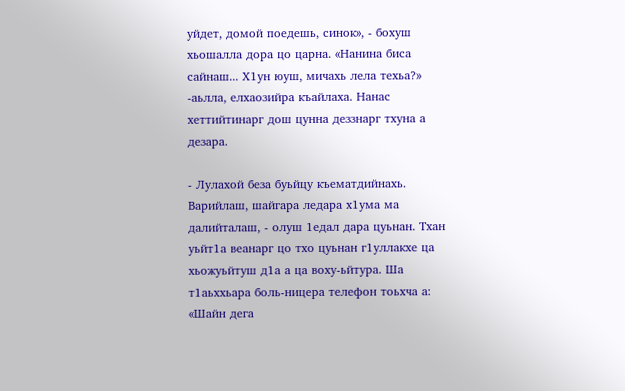уйдет, домой поедешь, синок», - бохуш хьошалла дора цо царна. «Нанина биса сайнаш... Х1ун юуш, мичахь лела техьа?» -аьлла, елхаозийра къайлаха. Нанас хеттийтинарг дош цунна деззнарг тхуна а дезара.

- Лулахой беза буьйцу къематдийнахь. Варийлаш, шайгара ледара х1ума ма далийталаш, - олуш 1едал дара цуьнан. Тхан уьйт1а веанарг цо тхо цуьнан г1уллакхе ца хьожуьйтуш д1а а ца воху-ьйтура. Ша т1аьххьара боль-ницера телефон тоьхча а: «Шайн дега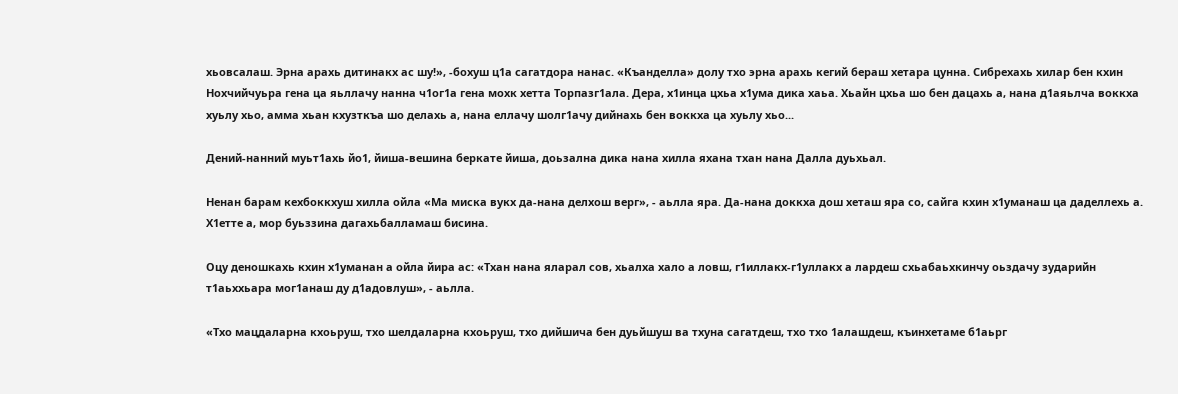хьовсалаш. Эрна арахь дитинакх ас шу!», -бохуш ц1а сагатдора нанас. «Къанделла» долу тхо эрна арахь кегий бераш хетара цунна. Сибрехахь хилар бен кхин Нохчийчуьра гена ца яьллачу нанна ч1ог1а гена мохк хетта Торпазг1ала. Дера, х1инца цхьа х1ума дика хаьа. Хьайн цхьа шо бен дацахь а, нана д1аяьлча воккха хуьлу хьо, амма хьан кхузткъа шо делахь а, нана еллачу шолг1ачу дийнахь бен воккха ца хуьлу хьо...

Дений-нанний муьт1ахь йо1, йиша-вешина беркате йиша, доьзална дика нана хилла яхана тхан нана Далла дуьхьал.

Ненан барам кехбоккхуш хилла ойла «Ма миска вукх да-нана делхош верг», - аьлла яра. Да-нана доккха дош хеташ яра со, сайга кхин х1уманаш ца даделлехь а. Х1етте а, мор буьззина дагахьбалламаш бисина.

Оцу деношкахь кхин х1уманан а ойла йира ас: «Тхан нана яларал сов, хьалха хало а ловш, г1иллакх-г1уллакх а лардеш схьабаьхкинчу оьздачу зударийн т1аьххьара мог1анаш ду д1адовлуш», - аьлла.

«Тхо мацдаларна кхоьруш, тхо шелдаларна кхоьруш, тхо дийшича бен дуьйшуш ва тхуна сагатдеш, тхо тхо 1алашдеш, къинхетаме б1аьрг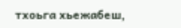тхоьга хьежабеш,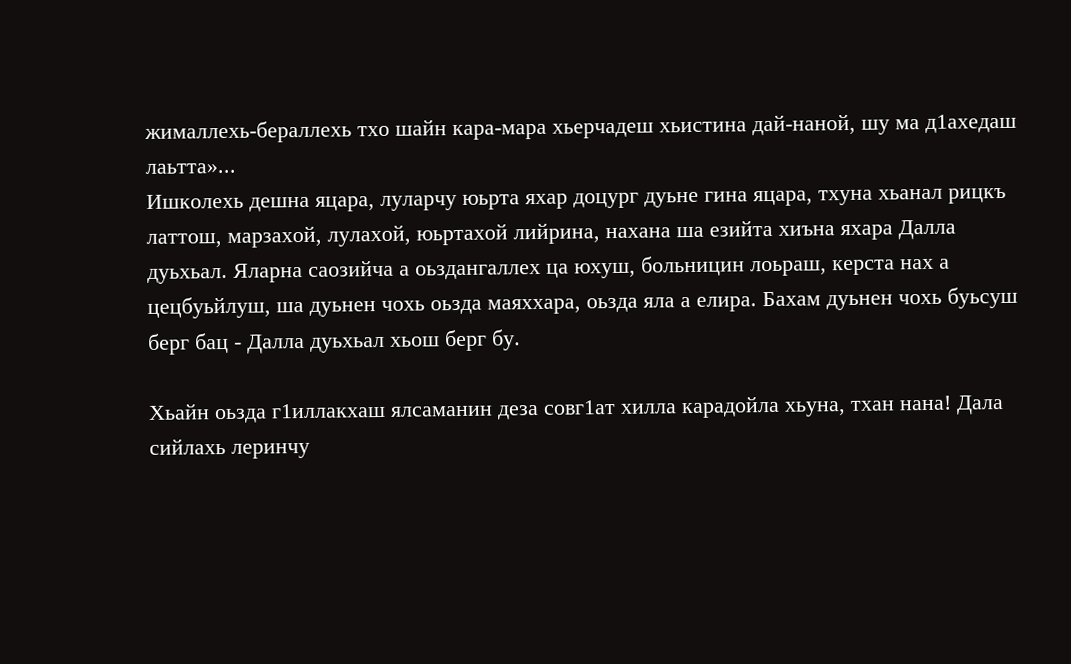жималлехь-бераллехь тхо шайн кара-мара хьерчадеш хьистина дай-наной, шу ма д1ахедаш лаьтта»...
Ишколехь дешна яцара, луларчу юьрта яхар доцург дуьне гина яцара, тхуна хьанал рицкъ латтош, марзахой, лулахой, юьртахой лийрина, нахана ша езийта хиъна яхара Далла дуьхьал. Яларна саозийча а оьздангаллех ца юхуш, больницин лоьраш, керста нах а цецбуьйлуш, ша дуьнен чохь оьзда маяххара, оьзда яла а елира. Бахам дуьнен чохь буьсуш берг бац - Далла дуьхьал хьош берг бу.

Хьайн оьзда г1иллакхаш ялсаманин деза совг1ат хилла карадойла хьуна, тхан нана! Дала сийлахь леринчу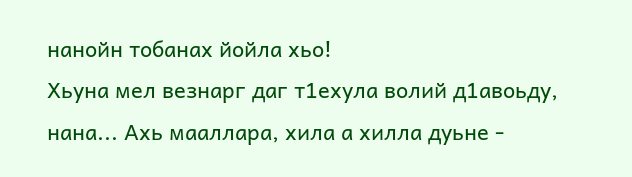нанойн тобанах йойла хьо!
Хьуна мел везнарг даг т1ехула волий д1авоьду, нана... Ахь мааллара, хила а хилла дуьне -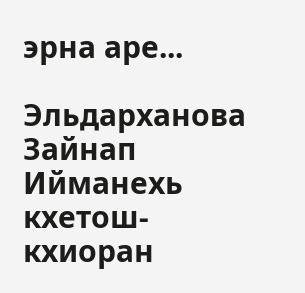эрна аре...

Эльдарханова Зайнап
Ийманехь кхетош-
кхиоран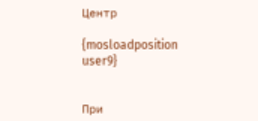Центр

{mosloadposition user9}


При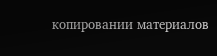копировании материалов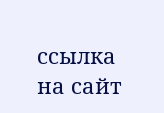ссылка на сайт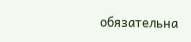обязательна